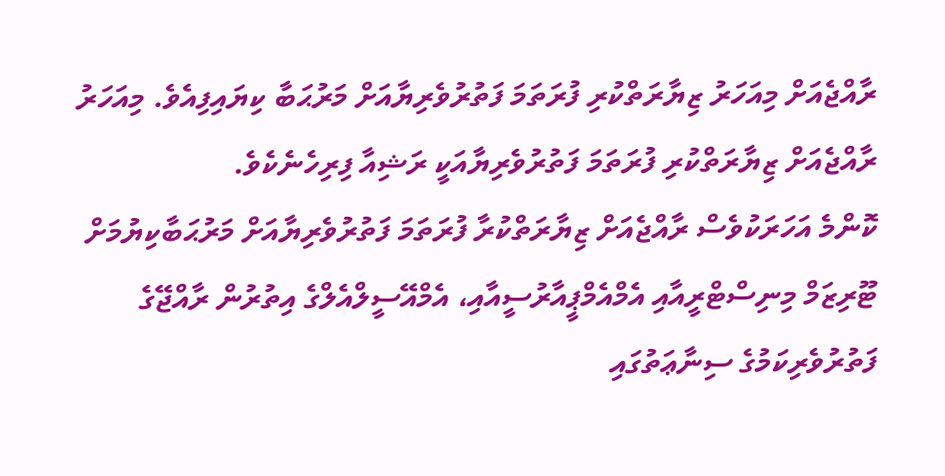ރާއްޖެއަށް މިއަހަރު ޒިޔާރަތްކުރި ފުރަތަމަ ފަތުރުވެރިޔާއަށް މަރުޙަބާ ކިޔައިފިއެވެ. މިއަހަރު ރާއްޖެއަށް ޒިޔާރަތްކުރި ފުރަތަމަ ފަތުރުވެރިޔާއަކީ ރަޝިއާ ފިރިހެނެކެވެ.
ކޮންމެ އަހަރަކުވެސް ރާއްޖެއަށް ޒިޔާރަތްކުރާ ފުރަތަމަ ފަތުރުވެރިޔާއަށް މަރުޙަބާކިޔުމަށް ޓޫރިޒަމް މިނިސްޓްރީއާއި އެމްއެމްޕީއާރުސީއާއި، އެމްއޭސީލްއެލްގެ އިތުރުން ރާއްޖޭގެ ފަތުރުވެރިކަމުގެ ސިނާޢަތުގައި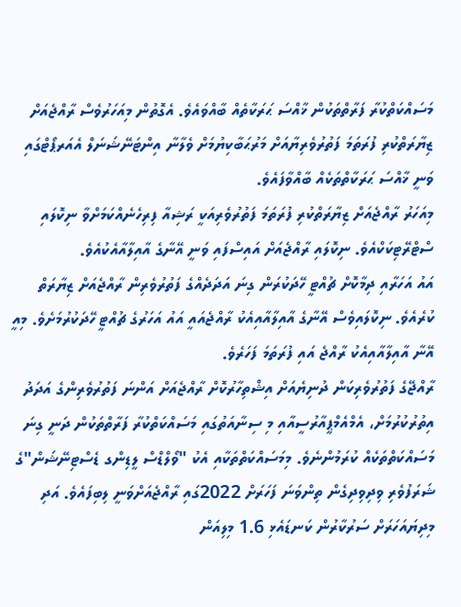މަސައްކަތްކުރާ ފަރާތްތަކުން ޚާއްސަ ޙަރަކާތެއް ބާއްވައެވެ. އެގޮތުން މިއަހަރުވެސް ރާއްޖެއަށް ޒިޔާރަތްކުރި ފުރަތަމަ ފަތުރުވެރިޔާއަށް މަރުޙަބާކިޔުމަށް ވެލާނާ އިންޓަނޭޝަނަލް އެއަރޕޯޓްގައި ވަނީ ޚާއްސަ ޙަރަކާތްތަކެއް ބާއްވާފައެވެ.
މިއަހަރު ރާއްޖެއަށް ޒިޔާރަތްކުރި ފުރަތަމަ ފަތުރުވެރިއަކީ ރަޝިއާ ފިރިހެނެއްކަމަށްވާ ނިކޮލައި ސްޓްރޭޓިކަކްއެވެ. ނިކޮލައި ރާއްޖެއަށް އައިސްފައި ވަނީ އޭނާގެ އާއިލާއާއެކުއެވެ.
އައު އަހަރާއި ދިމާކޮށް ޗުއްޓީ ހޭދަކުރަން ގިނަ އަދަދެއްގެ ފަތުރުވެރިން ރާއްޖެއަށް ޒިޔާރަތް ކުރެއެވެ. ނިކޮލައިވެސް އޭނާގެ އާއިލާއާއިއެކު ރާއްޖެއައީ އައު އަހަރުގެ ޗުއްޓީ ހޭދަކުރުމަށެވެ. މިއީ އޭނާ އާއިލާއާއިއެކު ރާއްޖެ އައި ފުރަތަމަ ފަހަރެވެ.
ރާއްޖޭގެ ފަތުރުވެރިކަން ދުނިޔެއަށް އިޝްތިހާރުކޮށް ރާއްޖެއަށް އަންނަ ފަތުރުވެރިންގެ އަދަދު އިތުރުކުރުމަށް، އެމްއެމްޕީއާރުސީއާއި މި ސިނާއަތުގައި މަސައްކަތްކުރާ ފަރާތްތަކުން ދަނީ ގިނަ މަސައްކަތްތަކެއް ކުރަމުންނެވެ. މިމަސައްކަތްތަކާއި އެކު "ވޯލްޑްސް ލީޑިންގ ޑެސްޓިނޭޝަން"ގެ ޝަރަފުވެރި ވިދިވިދިގެން ތިންވަނަ ފަހަރަށް 2022ގައި ރާއްޖެއަށްވަނީ ލިބިފައެވެ. އަދި މިދިޔައަހަރަށް ސަރުކާރުން ކަނޑައެޅި 1.6 މިލިއަން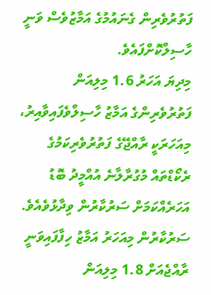ފަތުރުވެރިން ގެނައުމުގެ އަމާޒުވެސް ވަނީ ހާސިލްކޮށްފައެވެ.
މިދިޔަ އަހަރު 1.6 މިލިއަން ފަތުރުވެރިންގެ އަމާޒު ހާސިލްވެފައިވާއިރު، މިއަހަރަކީ ރާއްޖޭގެ ފަތުރުވެރިކަމުގެ ރެކޯޑްތައް މުގުރާލާނެ އުއްމީދު ބޮޑު އަހަރެއްކަމަށް ސަރުކާރުން ވިދާޅުވެއެވެ. ސަރުކާރުން މިއަހަރު އަމާޒު ހިފާފައިވަނީ ރާއްޖެއަށް 1.8 މިލިއަން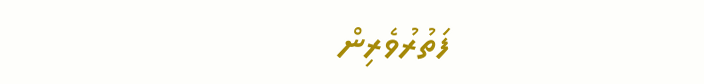ފަތުރުވެރިން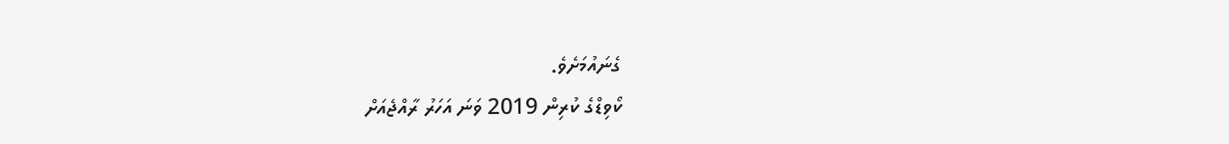ގެނައުމަށެވެ.
ކޯވިޑްގެ ކުރިން 2019 ވަނަ އަހަރު ރާއްޖެއަށް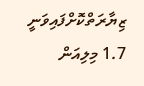ޒިޔާރަތްކޮށްފައިވަނީ 1.7 މިލިއަން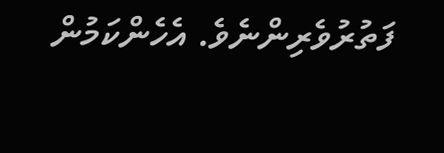ފަތުރުވެރިންނެވެ. އެހެންކަމުން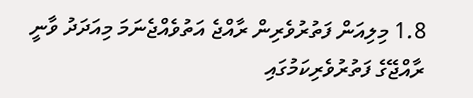1.8 މިލިއަން ފަތުރުވެރިން ރާއްޖެ އަތުވެއްޖެނަމަ މިއަދަދު ވާނީ ރާއްޖޭގެ ފަތުރުވެރިކަމުގައި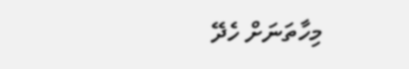މިހާތަނަށް ހެދޭ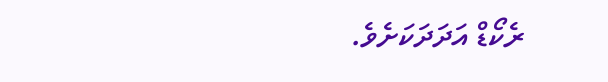ރެކޯޑް އަދަދަކަށެވެ.